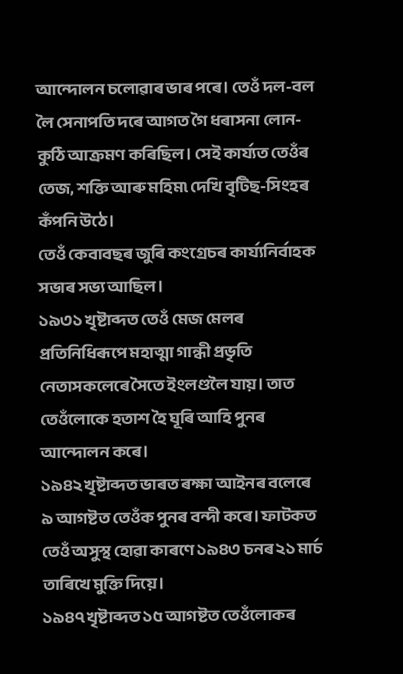আন্দোলন চলোৱাৰ ভাৰ পৰে। তেওঁ দল-বল লৈ সেনাপতি দৰে আগত গৈ ধৰাসনা লোন-কুঠি আক্ৰমণ কৰিছিল। সেই কাৰ্য্যত তেওঁৰ তেজ, শক্তি আৰু মহিম৷ দেখি বৃটিছ-সিংহৰ কঁপনি উঠে।
তেওঁ কেবাবছৰ জুৰি কংগ্ৰেচৰ কাৰ্য্যনিৰ্বাহক সভাৰ সভ্য আছিল।
১৯৩১ খৃষ্টাব্দত তেওঁ মেজ মেলৰ প্ৰতিনিধিৰূপে মহাত্মা গান্ধী প্ৰভৃতি নেতাসকলেৰে সৈতে ইংলণ্ডলৈ যায়। তাত তেওঁলোকে হতাশ হৈ ঘূৰি আহি পুনৰ আন্দোলন কৰে।
১৯৪২ খৃষ্টাব্দত ভাৰত ৰক্ষা আইনৰ বলেৰে ৯ আগষ্টত তেওঁক পুনৰ বন্দী কৰে। ফাটকত তেওঁ অসুস্থ হোৱা কাৰণে ১৯৪৩ চনৰ ২১ মাৰ্চ তাৰিখে মুক্তি দিয়ে।
১৯৪৭ খৃষ্টাব্দত ১৫ আগষ্টত তেওঁলোকৰ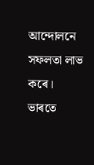আন্দোলনে সফলতা লাভ কৰে। ভাৰতে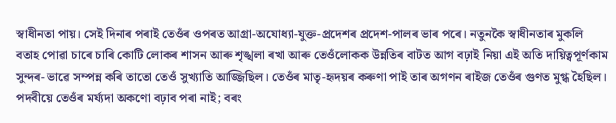স্বাধীনতা পায়। সেই দিনাৰ পৰাই তেওঁৰ ওপৰত আগ্ৰা-অযোধ্যা-যুক্ত-প্ৰদেশৰ প্ৰদেশ-পালৰ ভাৰ পৰে। নতুনকৈ স্বাধীনতাৰ মুকলি বতাহ পোৱা চাৰে চাৰি কোটি লোকৰ শাসন আৰু শৃঙ্খলা ৰখা আৰু তেওঁলোকক উন্নতিৰ বাটত আগ বঢ়াই নিয়া এই অতি দায়িত্বপূৰ্ণকাম সুন্দৰ- ভাৱে সম্পন্ন কৰি তাতো তেওঁ সুখ্যাতি আজ্জিছিল। তেওঁৰ মাতৃ-হৃদয়ৰ কৰুণা পাই তাৰ অগণন ৰাইজ তেওঁৰ গুণত মুগ্ধ হৈছিল। পদবীয়ে তেওঁৰ মৰ্য্যদা অকণো বঢ়াব পৰা নাই; বৰং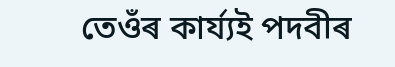তেওঁৰ কাৰ্য্যই পদবীৰ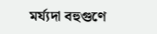মৰ্য্যদা বহুগুণে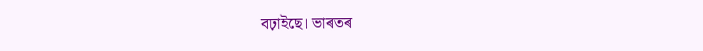বঢ়াইছে। ভাৰতৰ